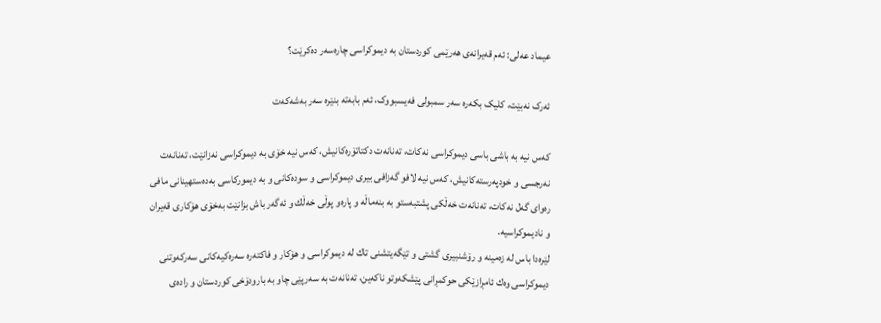عیماد عه‌لی: ئه‌م قه‌یرانه‌ی هه‌رێمی كوردستان به‌ دیموكراسی چاره‌سه‌ر ده‌كرێت؟

ئەرک نەبێت، کلیک بکەرە سەر سمبولی فەیسبووک، ئەم بابەتە بنێرە سەر بەشەکەت

كه‌س نیه‌ به‌ باشی باسی دیموكراسی نه‌كات، ته‌نانه‌ت دكتاتۆره‌كانیش، كه‌س نیه‌ خۆی به‌ دیموكراسی نه‌زانێت، ته‌نانه‌ت نه‌رجسی و خودپه‌رسته‌كانیش، كه‌س نیه‌ لافو گه‌زافی بیری دیموكراسی و سوده‌كانی و به‌ دیموركاسی به‌ده‌ستهینانی مافی ره‌وای گه‌ل نه‌كات، ته‌نانه‌ت خه‌ڵكی پشتبه‌ستو به‌ بنه‌ماڵه‌ و پاره‌و پوڵی خه‌ڵك و ئه‌گه‌ر باش بزانێت به‌خۆی هۆكاری قه‌یران و نادیموكراسیه‌.
لێره‌دا باس له‌ زه‌مینه‌ و رۆشنبیری گشتی و تێگه‌یتشنی تاك له‌ دیموكراسی و هۆكار و فاكته‌ره‌ سه‌ره‌كیه‌كانی سه‌ركه‌وتنی دیموكراسی وه‌ك ئامڕازێكی حوكمڕانی پێشكه‌وتو ناكه‌ین، ته‌نانه‌ت به‌ سه‌رپێی چاو به‌ بارودۆخی كوردستان و راده‌ی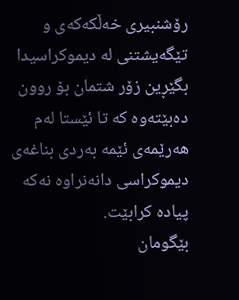رۆشنبیری خه‌ڵكه‌كه‌ی و تێگه‌یشتنی له‌ دیموكراسیدا بگێڕین زۆر شتمان بۆ روون ده‌بێته‌وه‌ كه‌ تا ئێستا له‌م هه‌رێمه‌ی ئێمه‌ به‌ردی بناغه‌ی دیموكراسی دانه‌نراوه‌ نه‌كه‌ پیاده‌ كرابێت.
بێگومان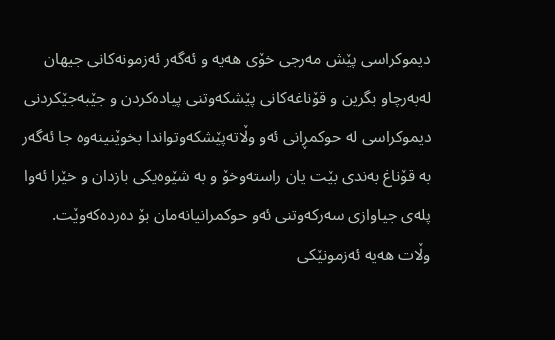دیموكراسی پێش مه‌رجی خۆی هه‌یه‌ و ئه‌گه‌ر ئه‌زمونه‌كانی جیهان له‌به‌رچاو بگرین و قۆناغه‌كانی پێشكه‌وتنی پیاده‌كردن و جێبه‌جێكردنی دیموكراسی له‌ حوكمڕانی ئه‌و وڵاته‌پێشكه‌وتواندا بخوێنینه‌وه‌ جا ئه‌گه‌ر به‌ قۆناغ به‌ندی بێت یان راسته‌وخۆ و به‌ شێوه‌یكی بازدان و خێرا ئه‌وا پله‌ی جیاوازی سه‌ركه‌وتنی ئه‌و حوكمرانیانه‌مان بۆ ده‌رده‌كه‌وێت. وڵات هه‌یه‌ ئه‌زمونێكی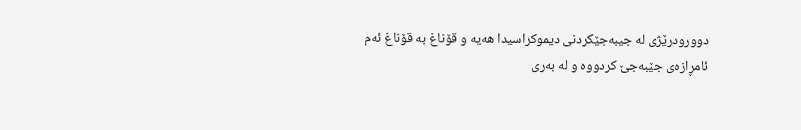دوورودرێژی له‌ جیبه‌جێكردنی دیموكراسیدا هه‌یه‌ و قۆناغ به‌ قۆناغ ئه‌م ئامڕازه‌ی جێبه‌جێ كردووه‌ و له‌ به‌ری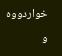خواردووه‌ و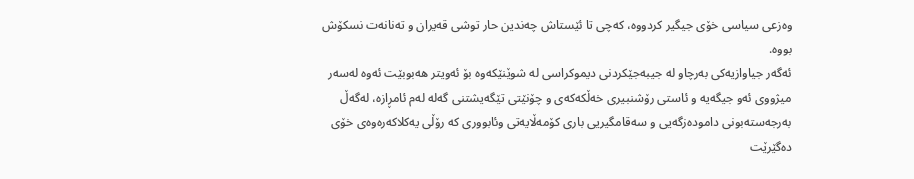وه‌زعی سیاسی خۆی جیگیر كردووه‌، كه‌چی تا ئێستاش چه‌ندین حار توشی قه‌یران و ته‌نانه‌ت نسكۆش بووه‌.
ئه‌گه‌ر جیاوازیه‌كی به‌رچاو له‌ جیبه‌جێكردنی دیموكراسی له‌ شوێنێكه‌وه‌ بۆ ئه‌ویتر هه‌بوبێت ئه‌وه‌ له‌سه‌ر میژووی ئه‌و جیگه‌یه‌ و ئاستی رۆشنبیری خه‌ڵكه‌كه‌ی و چۆنێتی تێگه‌یشتنی گه‌له‌ له‌م ئامڕازه‌، له‌گه‌ڵ به‌رجه‌سته‌بونی داموده‌زگه‌یی و سه‌قامگیریی باری كۆمه‌ڵایه‌تی وئابووری كه‌ رۆڵی یه‌كلاكه‌ره‌وه‌ی خۆی ده‌گێرێت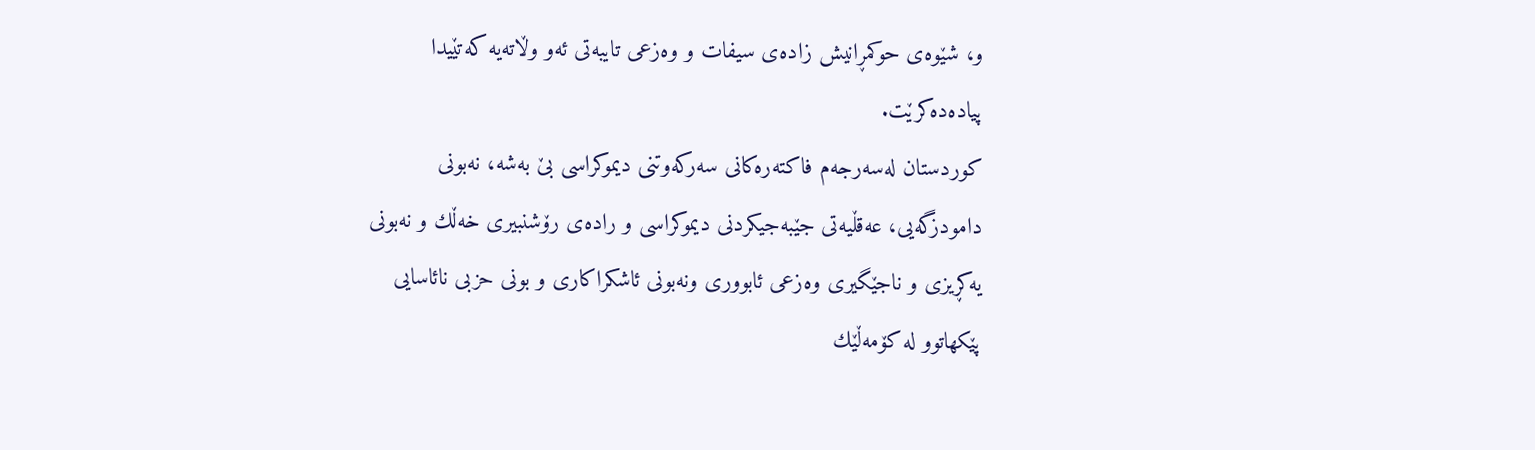و، شێوه‌ی حوكمڕانیش زاده‌ی سیفات و وه‌زعی تایبه‌تی ئه‌و وڵاته‌یه‌ كه‌تێیدا پیاده‌ده‌كرێت.
كوردستان له‌سه‌رجه‌م فاكته‌ره‌كانی سه‌ركه‌وتنی دیموكراسی بێ به‌شه‌، نه‌بونی دامودزگه‌یی، عه‌قڵیه‌تی جێبه‌جیكردنی دیموكراسی و راده‌ی رۆشنبیری خه‌ڵك و نه‌بونی یه‌كڕیزی و ناجێگیری وه‌زعی ئابووری ونه‌بونی ئاشكراكاری و بونی حزبی نائاسایی پێكهاتوو له‌ كۆمه‌ڵێك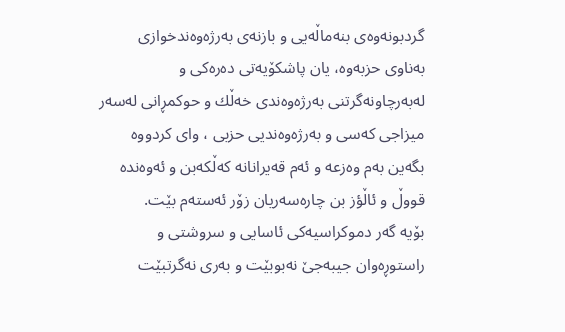گردبونه‌وه‌ی بنه‌ماڵه‌یی و بازنه‌ی به‌رژه‌وه‌ندخوازی به‌ناوی حزبه‌وه‌، یان پاشكۆیه‌تی ده‌ره‌كی و له‌به‌رچاونه‌گرتنی به‌رژه‌وه‌ندی خه‌ڵك و حوكمڕانی له‌سه‌ر میزاجی كه‌سی و به‌رژه‌وه‌ندیی حزبی ، وای كردووه‌ بگه‌ین به‌م وه‌زعه‌ و ئه‌م قه‌یرانانه‌ كه‌ڵكه‌بن و ئه‌وه‌نده‌ قووڵ و ئاڵؤز بن چاره‌سه‌ریان زۆر ئه‌سته‌م بێت.
بۆیه‌ گه‌ر دموكراسیه‌كی ئاسایی و سروشتی و راستوڕه‌وان جیبه‌جێ نه‌بوبێت و به‌ری نه‌گرتبێت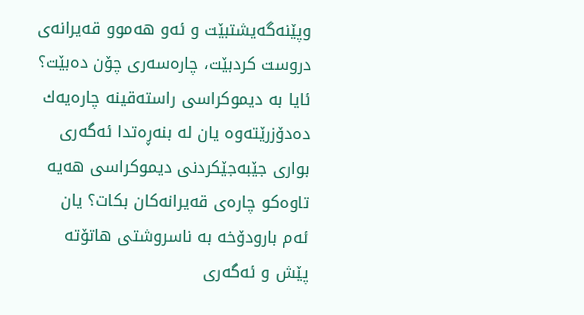وپێنه‌گه‌یشتبێت و ئه‌و هه‌موو قه‌یرانه‌ی دروست كردبێت، چاره‌سه‌ری چۆن ده‌بێت؟ ئایا به‌ دیموكراسی راسته‌قینه‌ چاره‌یه‌ك ده‌دۆزرێته‌وه‌ یان له‌ بنه‌ڕه‌تدا ئه‌گه‌ری بواری جێبه‌جێكردنی دیموكراسی هه‌یه‌ تاوه‌كو چاره‌ی قه‌یرانه‌كان بكات؟ یان ئه‌م بارودۆخه‌ به‌ ناسروشتی هاتۆته‌ پێش و ئه‌گه‌ری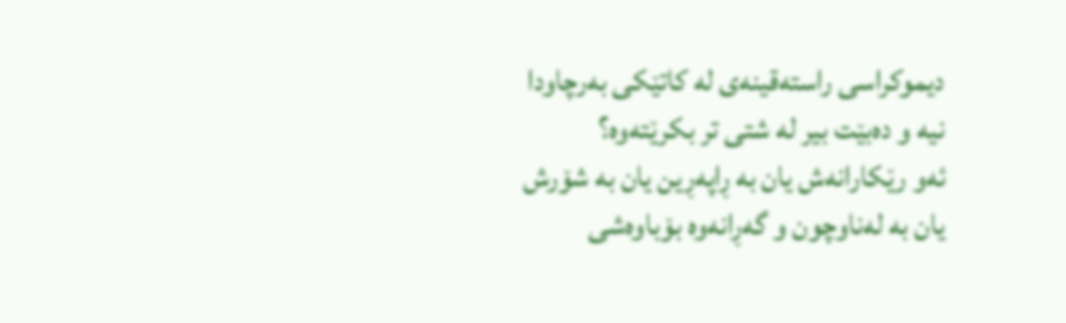دیموكراسی راسته‌قینه‌ی له‌ كاتێكی به‌رچاودا نیه‌ و ده‌بێت بیر له‌ شتی تر بكرێته‌وه‌؟
ئه‌و رێكارانه‌ش یان به‌ ڕاپه‌ڕین یان به‌ شۆرش یان به‌ له‌ناوچون و گه‌ڕانه‌وه‌ بۆباوه‌شی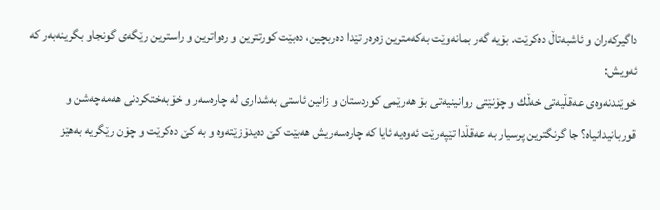داگیركه‌ران و ئاشبه‌تاڵ ده‌كرێت. بۆیه‌ گه‌ر بمانه‌وێت به‌كه‌مترین زه‌ره‌ر تێدا ده‌ربچین، ده‌بێت كورتترین و ره‌واترین و راسترین رێگه‌ی گونجاو بگرینه‌به‌ر كه‌ ئه‌ویش:
خوێندنه‌وه‌ی عه‌قڵیه‌تی خه‌ڵك و چۆنێتی روانینیه‌تی بۆ هه‌رێمی كوردستان و زانین ئاستی به‌شداری له‌ چاره‌سه‌ر و خۆبه‌ختكردنی هه‌مه‌چه‌شن و قوربانیدانیاه‌؟ جا گرنگترین پرسیار به‌ عه‌قڵدا تێپه‌رێت ئه‌وه‌یه‌ ئایا كه‌ چاره‌سه‌ریش هه‌بێت كێ ده‌یدۆزێته‌وه‌ و به‌ كێ ده‌كرێت و چۆن رێگریه‌ به‌هێز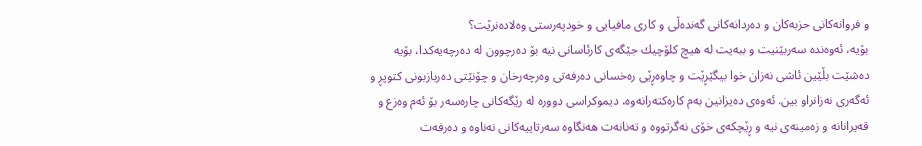و فروانه‌كانی حزبه‌كان و ده‌ردانه‌كانی گه‌نده‌ڵی و كاری مافیایی و خودپه‌رستی وه‌لاده‌نرێت؟
بۆیه‌، ئه‌وه‌نده‌ سه‌ربێنیت و ببه‌یت له‌ هیچ كلۆچیك جێگه‌ی كارئاسانی نیه‌ بۆ ده‌رچوون له‌ ده‌رچه‌یه‌كدا، بۆیه‌ ده‌شێت بڵێین ئاشی نه‌زان خوا بیگێڕێت و چاوه‌ڕێی ره‌خسانی ده‌رفه‌تی وه‌رچه‌رخان و چۆنێتی ده‌ربازبونی كتوپڕ و ئه‌گه‌ری نه‌زانراو بین. ئه‌وه‌ی ده‌یزانین به‌م كاره‌كته‌رانه‌وه‌، دیموكراسی دووره‌ له‌ رێگه‌كانی چاره‌سه‌ر بۆ ئه‌م وه‌زع و قه‌یرانانه‌ و زه‌مینه‌ی نیه‌ و ڕێچكه‌ی خۆی نه‌گرتووه‌ و ته‌نانه‌ت هه‌نگاوه‌ سه‌رتاییه‌كانی نه‌ناوه‌ و ده‌رفه‌ت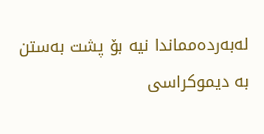له‌به‌رده‌مماندا نیه‌ بۆ پشت به‌ستن به‌ دیموكراسی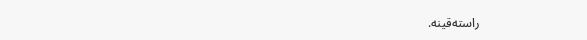راسته‌قینه‌.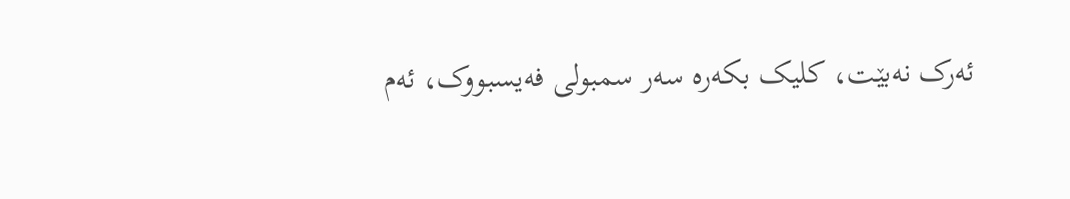ئەرک نەبێت، کلیک بکەرە سەر سمبولی فەیسبووک، ئەم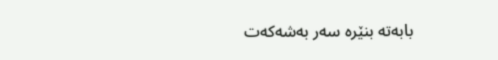بابەتە بنێرە سەر بەشەکەت